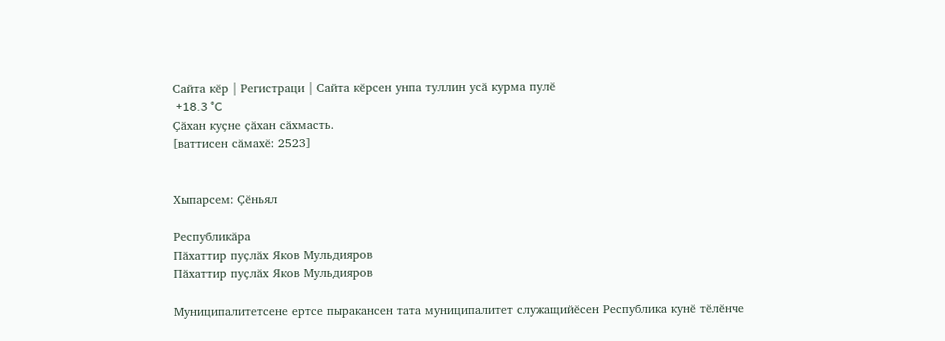Сайта кӗр | Регистраци | Сайта кӗрсен унпа туллин усӑ курма пулӗ
 +18.3 °C
Ҫӑхан куҫне ҫӑхан сӑхмасть.
[ваттисен сӑмахӗ: 2523]


Хыпарсем: Ҫӗньял

Республикӑра
Пӑхаттир пуҫлӑх Яков Мульдияров
Пӑхаттир пуҫлӑх Яков Мульдияров

Муниципалитетсене ертсе пыракансен тата муниципалитет служащийӗсен Республика кунӗ тӗлӗнче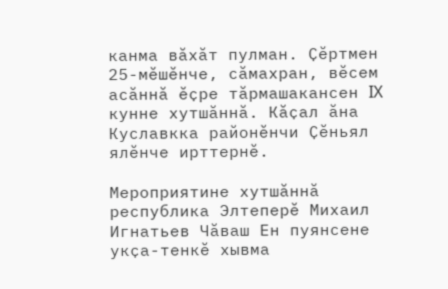канма вӑхӑт пулман. Ҫӗртмен 25-мӗшӗнче, сӑмахран, вӗсем асӑннӑ ӗҫре тӑрмашакансен IX кунне хутшӑннӑ. Кӑҫал ӑна Куславкка районӗнчи Ҫӗньял ялӗнче ирттернӗ.

Мероприятине хутшӑннӑ республика Элтеперӗ Михаил Игнатьев Чӑваш Ен пуянсене укҫа-тенкӗ хывма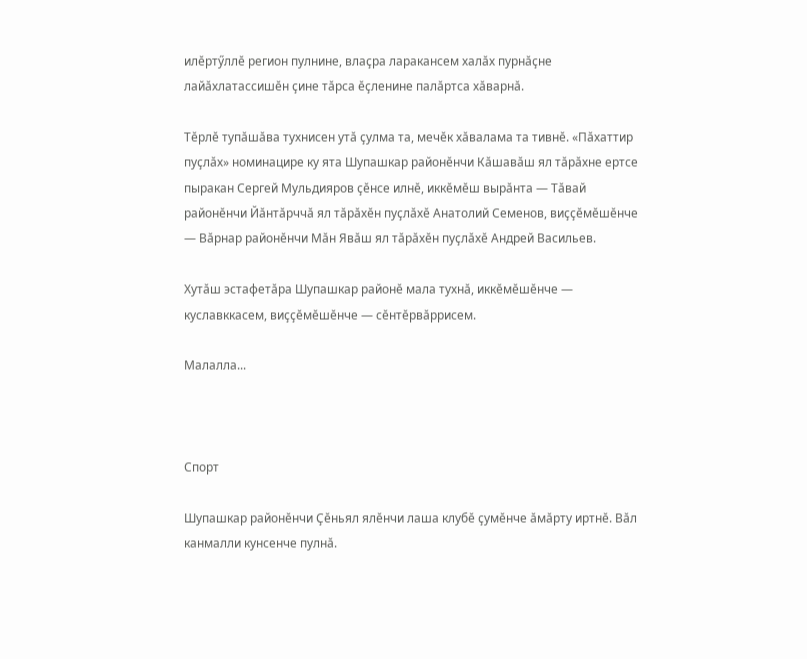илӗртӳллӗ регион пулнине, влаҫра ларакансем халӑх пурнӑҫне лайӑхлатассишӗн ҫине тӑрса ӗҫленине палӑртса хӑварнӑ.

Тӗрлӗ тупӑшӑва тухнисен утӑ ҫулма та, мечӗк хӑвалама та тивнӗ. «Пӑхаттир пуҫлӑх» номинацире ку ята Шупашкар районӗнчи Кӑшавӑш ял тӑрӑхне ертсе пыракан Сергей Мульдияров ҫӗнсе илнӗ, иккӗмӗш вырӑнта — Тӑвай районӗнчи Йӑнтӑрччӑ ял тӑрӑхӗн пуҫлӑхӗ Анатолий Семенов, виҫҫӗмӗшӗнче — Вӑрнар районӗнчи Мӑн Явӑш ял тӑрӑхӗн пуҫлӑхӗ Андрей Васильев.

Хутӑш эстафетӑра Шупашкар районӗ мала тухнӑ, иккӗмӗшӗнче — куславккасем, виҫҫӗмӗшӗнче — сӗнтӗрвӑррисем.

Малалла...



Спорт

Шупашкар районӗнчи Ҫӗньял ялӗнчи лаша клубӗ ҫумӗнче ӑмӑрту иртнӗ. Вӑл канмалли кунсенче пулнӑ.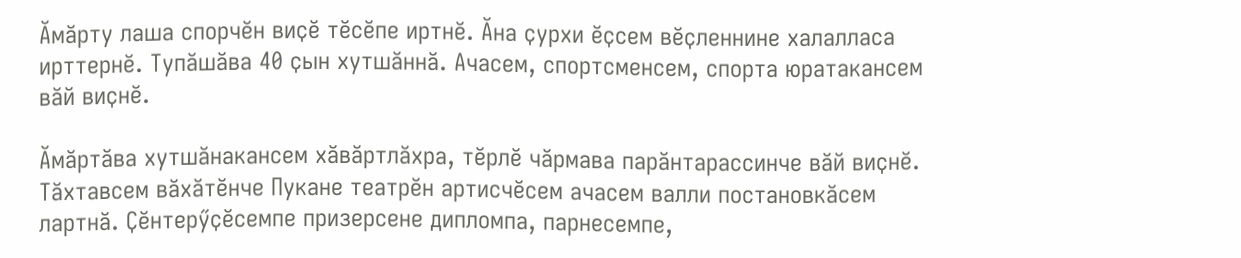Ӑмӑрту лаша спорчӗн виҫӗ тӗсӗпе иртнӗ. Ӑна ҫурхи ӗҫсем вӗҫленнине халалласа ирттернӗ. Тупӑшӑва 40 ҫын хутшӑннӑ. Ачасем, спортсменсем, спорта юратакансем вӑй виҫнӗ.

Ӑмӑртӑва хутшӑнакансем хӑвӑртлӑхра, тӗрлӗ чӑрмава парӑнтарассинче вӑй виҫнӗ. Тӑхтавсем вӑхӑтӗнче Пукане театрӗн артисчӗсем ачасем валли постановкӑсем лартнӑ. Ҫӗнтерӳҫӗсемпе призерсене дипломпа, парнесемпе,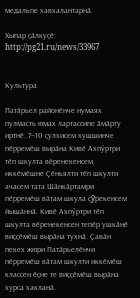медальпе хавхалантарнӑ.

Хыпар ҫӑлкуҫӗ: http://pg21.ru/news/33967


Культура

Патӑрьел районӗнче нумаях пулмасть юмах лартассипе ӑмӑрту иртнӗ. 7–10 ҫулхисем хушшинче пӗрремӗш вырӑна Кивӗ Ахпӳртри тӗп шкулта вӗренекенсем, иккӗмӗшне Ҫӗньялти тӗп шкулти ачасем тата Шӑнкӑртамри пӗрремӗш вӑтам шкула ҫỹрекенсем йышӑннӑ. Кивӗ Ахпӳртри тӗп шкулта вӗренекенсен тепӗр ушкӑнӗ виҫҫӗмӗш вырӑна тухнӑ. Ҫавӑн пекех жюри Патӑрьелӗнчи пӗрремӗш вӑтам шкулти иккӗмӗш классен ӗҫне те виҫҫӗмӗш вырӑна хурса хакланӑ.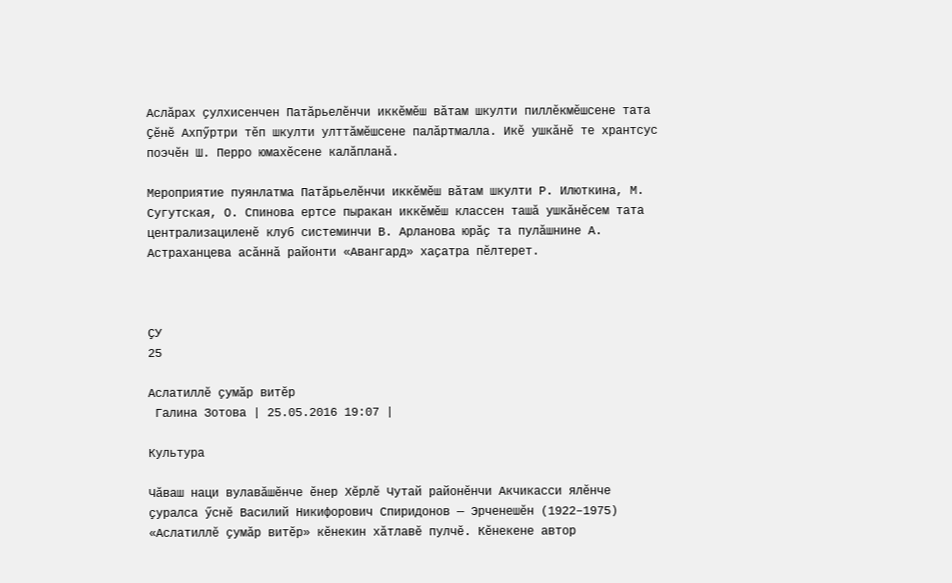Аслӑрах ҫулхисенчен Патӑрьелӗнчи иккӗмӗш вӑтам шкулти пиллӗкмӗшсене тата Ҫӗнӗ Ахпӳртри тӗп шкулти улттӑмӗшсене палӑртмалла. Икӗ ушкӑнӗ те хрантсус поэчӗн Ш. Перро юмахӗсене калӑпланӑ.

Мероприятие пуянлатма Патӑрьелӗнчи иккӗмӗш вӑтам шкулти Р. Илюткина, М. Сугутская, О. Спинова ертсе пыракан иккӗмӗш классен ташӑ ушкӑнӗсем тата централизациленӗ клуб системинчи В. Арланова юрӑҫ та пулӑшнине А. Астраханцева асӑннӑ районти «Авангард» хаҫатра пӗлтерет.



ҪУ
25

Аслатиллӗ ҫумӑр витӗр
 Галина Зотова | 25.05.2016 19:07 |

Культура

Чӑваш наци вулавӑшӗнче ӗнер Хӗрлӗ Чутай районӗнчи Акчикасси ялӗнче ҫуралса ӳснӗ Василий Никифорович Спиридонов — Эрченешӗн (1922–1975) «Аслатиллӗ ҫумӑр витӗр» кӗнекин хӑтлавӗ пулчӗ. Кӗнекене автор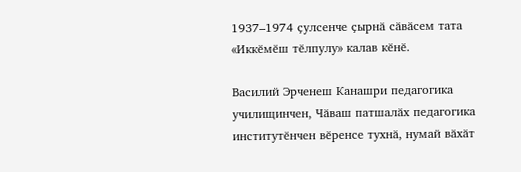1937–1974 ҫулсенче ҫырнӑ сӑвӑсем тата «Иккӗмӗш тӗлпулу» калав кӗнӗ.

Василий Эрченеш Канашри педагогика училищинчен, Чӑваш патшалӑх педагогика институтӗнчен вӗренсе тухнӑ, нумай вӑхӑт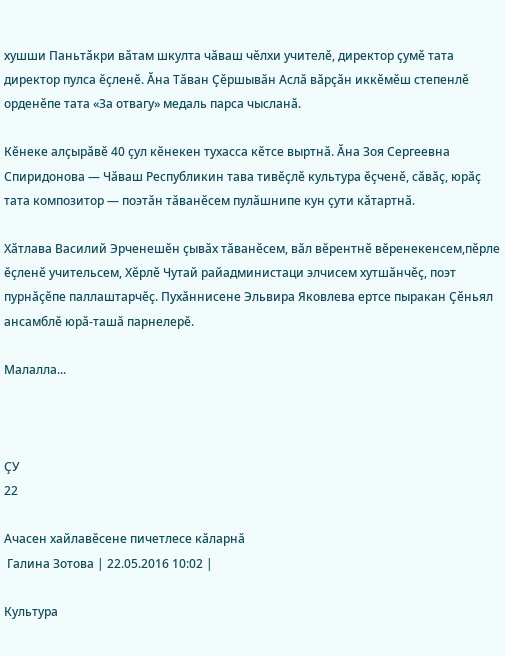хушши Паньтӑкри вӑтам шкулта чӑваш чӗлхи учителӗ, директор ҫумӗ тата директор пулса ӗҫленӗ. Ӑна Тӑван Ҫӗршывӑн Аслӑ вӑрҫӑн иккӗмӗш степенлӗ орденӗпе тата «За отвагу» медаль парса чысланӑ.

Кӗнеке алҫырӑвӗ 40 ҫул кӗнекен тухасса кӗтсе выртнӑ. Ӑна Зоя Сергеевна Спиридонова — Чӑваш Республикин тава тивӗҫлӗ культура ӗҫченӗ, сӑвӑҫ, юрӑҫ тата композитор — поэтӑн тӑванӗсем пулӑшнипе кун ҫути кӑтартнӑ.

Хӑтлава Василий Эрченешӗн ҫывӑх тӑванӗсем, вӑл вӗрентнӗ вӗренекенсем,пӗрле ӗҫленӗ учительсем, Хӗрлӗ Чутай райадминистаци элчисем хутшӑнчӗҫ, поэт пурнӑҫӗпе паллаштарчӗҫ. Пухӑннисене Эльвира Яковлева ертсе пыракан Ҫӗньял ансамблӗ юрӑ-ташӑ парнелерӗ.

Малалла...



ҪУ
22

Ачасен хайлавӗсене пичетлесе кӑларнӑ
 Галина Зотова | 22.05.2016 10:02 |

Культура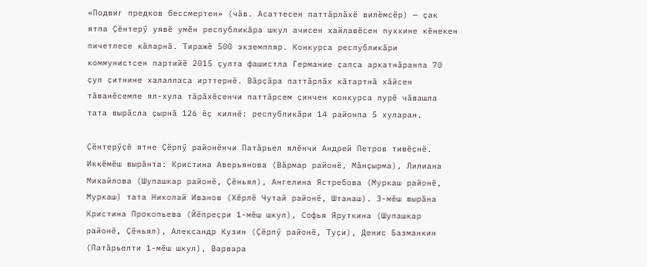«Подвиг предков бессмертен» (чӑв. Асаттесен паттӑрлӑхӗ вилӗмсӗр) — ҫак ятпа Ҫӗнтерӳ уявӗ умӗн республикӑра шкул ачисен хайлавӗсен пуххине кӗнекен пичетлесе кӑларнӑ. Тиражӗ 500 экземпляр. Конкурса республикӑри коммунистсен партийӗ 2015 ҫулта фашистла Германие ҫапса аркатнӑранпа 70 ҫул ҫитнине халалласа ирттернӗ. Вӑрҫӑра паттӑрлӑх кӑтартнӑ хӑйсен тӑванӗсемпе ял-хула тӑрӑхӗсенчи паттӑрсем ҫинчен конкурса пурӗ чӑвашла тата вырӑсла ҫырнӑ 126 ӗҫ килнӗ: республикӑри 14 районпа 5 хуларан.

Ҫӗнтерӳҫӗ ятне Ҫӗрпӳ районӗнчи Патӑрьел ялӗнчи Андрей Петров тивӗҫнӗ. Иккӗмӗш вырӑнта: Кристина Аверьянова (Вӑрмар районӗ, Мӑнҫырма), Лилиана Михайлова (Шупашкар районӗ, Ҫӗньял), Ангелина Ястребова (Муркаш районӗ, Муркаш) тата Николай Иванов (Хӗрлӗ Чутай районӗ, Штанаш). 3-мӗш вырӑна Кристина Прокопьева (Йӗпреҫри 1-мӗш шкул), Софья Яруткина (Шупашкар районӗ, Ҫӗньял), Александр Кузин (Ҫӗрпӳ районӗ, Туҫи), Денис Базманкин (Патӑрьелти 1-мӗш шкул), Варвара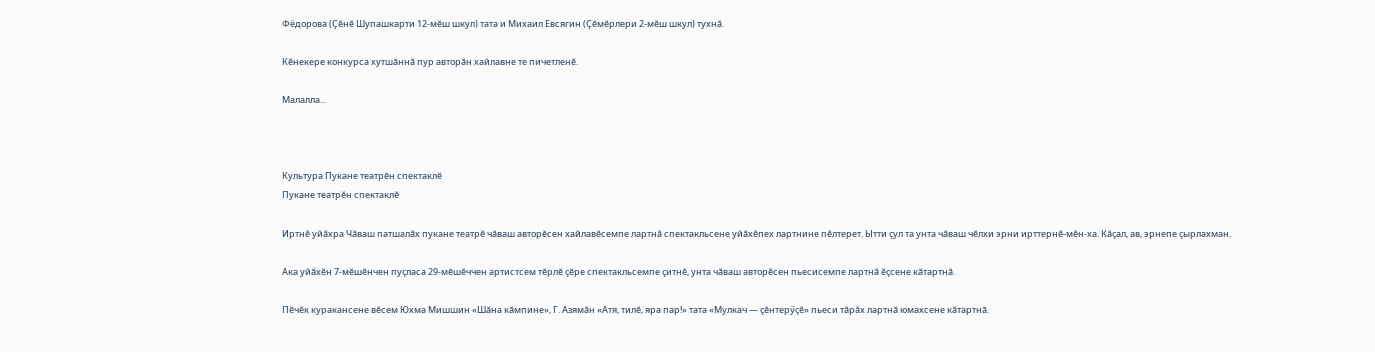Фёдорова (Ҫӗнӗ Шупашкарти 12-мӗш шкул) тата и Михаил Евсягин (Ҫӗмӗрлери 2-мӗш шкул) тухнӑ.

Кӗнекере конкурса хутшӑннӑ пур авторӑн хайлавне те пичетленӗ.

Малалла...



Культура Пукане театрӗн спектаклӗ
Пукане театрӗн спектаклӗ

Иртнӗ уйӑхра Чӑваш патшалӑх пукане театрӗ чӑваш авторӗсен хайлавӗсемпе лартнӑ спектакльсене уйӑхӗпех лартнине пӗлтерет. Ытти ҫул та унта чӑваш чӗлхи эрни ирттернӗ-мӗн-ха. Кӑҫал, ав, эрнепе ҫырлахман.

Ака уйӑхӗн 7-мӗшӗнчен пуҫласа 29-мӗшӗччен артистсем тӗрлӗ ҫӗре спектакльсемпе ҫитнӗ, унта чӑваш авторӗсен пьесисемпе лартнӑ ӗҫсене кӑтартнӑ.

Пӗчӗк куракансене вӗсем Юхма Мишшин «Шӑна кӑмпине», Г. Азямӑн «Атя, тилӗ, яра пар!» тата «Мулкач — ҫӗнтерӳҫӗ» пьеси тӑрӑх лартнӑ юмахсене кӑтартнӑ.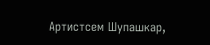Артистсем Шупашкар,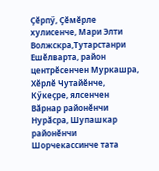Ҫӗрпӳ, Ҫӗмӗрле хулисенче, Мари Элти Волжскра,Тутарстанри Ешӗлварта, район центрӗсенчен Муркашра, Хӗрлӗ Чутайӗнче, Кӳкеҫре, ялсенчен Вӑрнар районӗнчи Нурӑсра, Шупашкар районӗнчи Шорчекассинче тата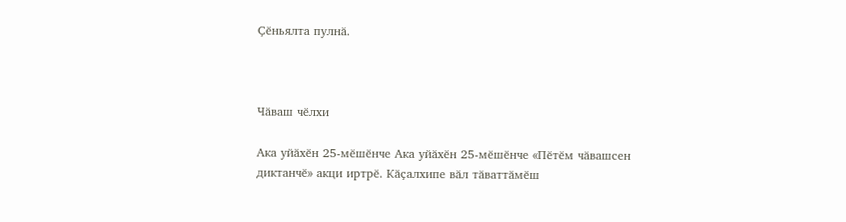Ҫӗньялта пулнӑ.



Чӑваш чӗлхи

Ака уйӑхӗн 25-мӗшӗнче Ака уйӑхӗн 25-мӗшӗнче «Пӗтӗм чӑвашсен диктанчӗ» акци иртрӗ. Кӑҫалхипе вӑл тӑваттӑмӗш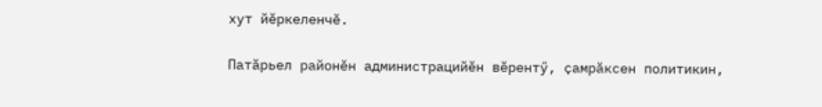хут йӗркеленчӗ.

Патӑрьел районӗн администрацийӗн вӗрентӳ, ҫамрӑксен политикин,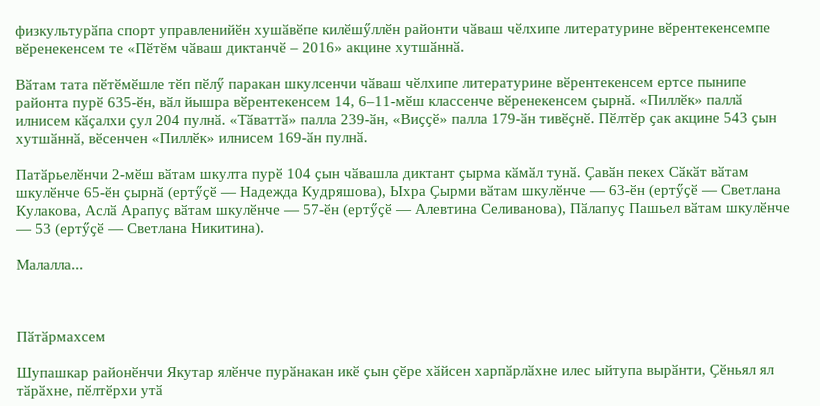физкультурӑпа спорт управленийӗн хушӑвӗпе килӗшӳллӗн районти чӑваш чӗлхипе литературине вӗрентекенсемпе вӗренекенсем те «Пӗтӗм чӑваш диктанчӗ – 2016» акцине хутшӑннӑ.

Вӑтам тата пӗтӗмӗшле тӗп пӗлӳ паракан шкулсенчи чӑваш чӗлхипе литературине вӗрентекенсем ертсе пынипе районта пурӗ 635-ӗн, вӑл йышра вӗрентекенсем 14, 6–11-мӗш классенче вӗренекенсем ҫырнӑ. «Пиллӗк» паллӑ илнисем кӑҫалхи ҫул 204 пулнӑ. «Тӑваттӑ» палла 239-ӑн, «Виҫҫӗ» палла 179-ӑн тивӗҫнӗ. Пӗлтӗр ҫак акцине 543 ҫын хутшӑннӑ, вӗсенчен «Пиллӗк» илнисем 169-ӑн пулнӑ.

Патӑрьелӗнчи 2-мӗш вӑтам шкулта пурӗ 104 ҫын чӑвашла диктант ҫырма кӑмӑл тунӑ. Ҫавӑн пекех Сӑкӑт вӑтам шкулӗнче 65-ӗн ҫырнӑ (ертӳҫӗ — Надежда Кудряшова), Ыхра Ҫырми вӑтам шкулӗнче — 63-ӗн (ертӳҫӗ — Светлана Кулакова, Аслӑ Арапуҫ вӑтам шкулӗнче — 57-ӗн (ертӳҫӗ — Алевтина Селиванова), Пӑлапуҫ Пашьел вӑтам шкулӗнче — 53 (ертӳҫӗ — Светлана Никитина).

Малалла...



Пӑтӑрмахсем

Шупашкар районӗнчи Якутар ялӗнче пурӑнакан икӗ ҫын ҫӗре хӑйсен харпӑрлӑхне илес ыйтупа вырӑнти, Ҫӗньял ял тӑрӑхне, пӗлтӗрхи утӑ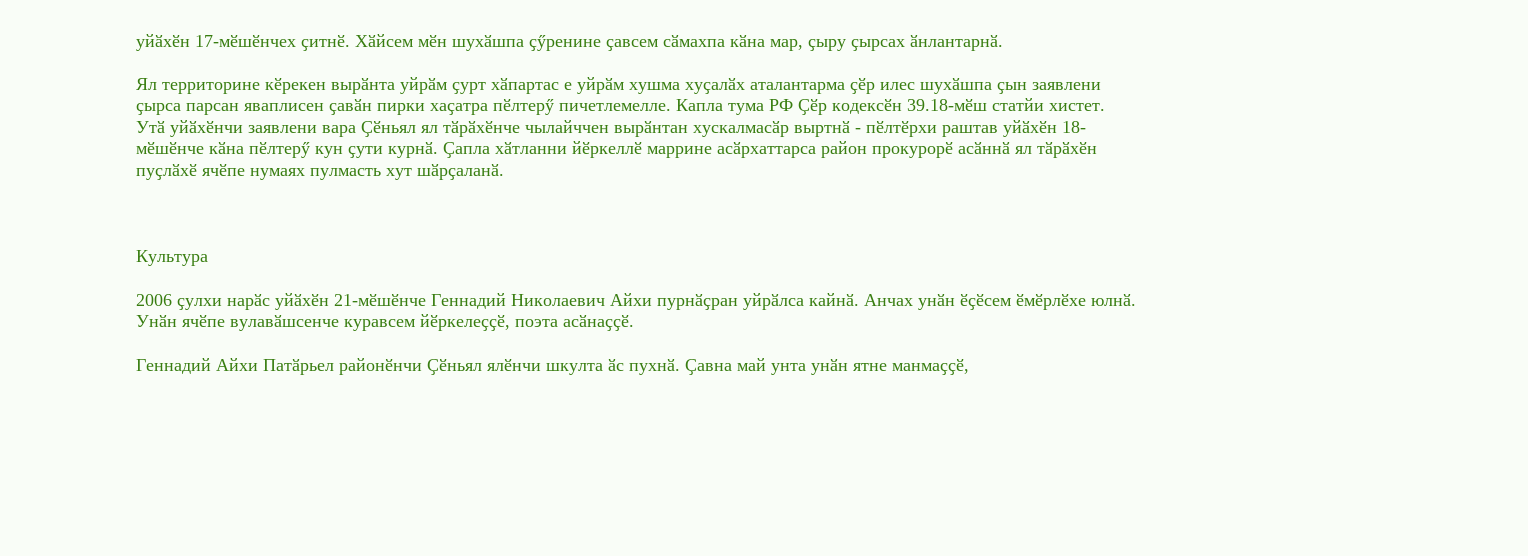уйӑхӗн 17-мӗшӗнчех ҫитнӗ. Хӑйсем мӗн шухӑшпа ҫӳренине ҫавсем сӑмахпа кӑна мар, ҫыру ҫырсах ӑнлантарнӑ.

Ял территорине кӗрекен вырӑнта уйрӑм ҫурт хӑпартас е уйрӑм хушма хуҫалӑх аталантарма ҫӗр илес шухӑшпа ҫын заявлени ҫырса парсан яваплисен ҫавӑн пирки хаҫатра пӗлтерӳ пичетлемелле. Капла тума РФ Ҫӗр кодексӗн 39.18-мӗш статйи хистет. Утӑ уйӑхӗнчи заявлени вара Ҫӗньял ял тӑрӑхӗнче чылайччен вырӑнтан хускалмасӑр выртнӑ - пӗлтӗрхи раштав уйӑхӗн 18-мӗшӗнче кӑна пӗлтерӳ кун ҫути курнӑ. Ҫапла хӑтланни йӗркеллӗ маррине асӑрхаттарса район прокурорӗ асӑннӑ ял тӑрӑхӗн пуҫлӑхӗ ячӗпе нумаях пулмасть хут шӑрҫаланӑ.



Культура

2006 ҫулхи нарӑс уйӑхӗн 21-мӗшӗнче Геннадий Николаевич Айхи пурнӑҫран уйрӑлса кайнӑ. Анчах унӑн ӗҫӗсем ӗмӗрлӗхе юлнӑ. Унӑн ячӗпе вулавӑшсенче куравсем йӗркелеҫҫӗ, поэта асӑнаҫҫӗ.

Геннадий Айхи Патӑрьел районӗнчи Ҫӗньял ялӗнчи шкулта ӑс пухнӑ. Ҫавна май унта унӑн ятне манмаҫҫӗ,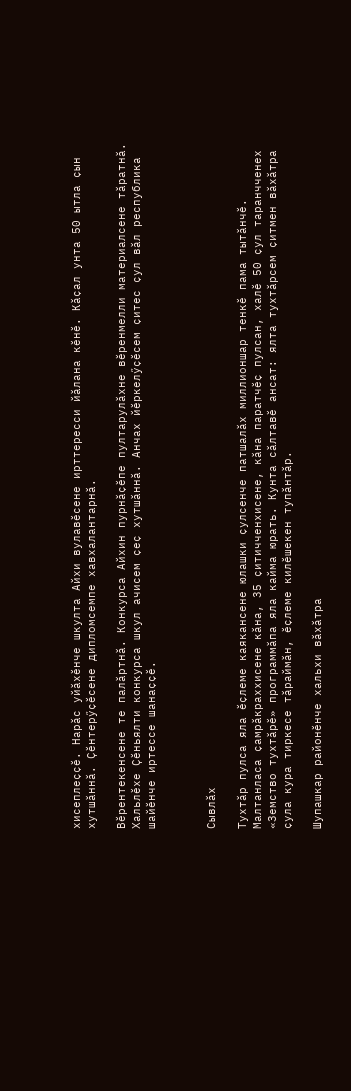хисеплеҫҫӗ. Нарӑс уйӑхӗнче шкулта Айхи вулавӗсене ирттересси йӑлана кӗнӗ. Кӑҫал унта 50 ытла ҫын хутшӑннӑ. Ҫӗнтерӳҫӗсене дипломсемпе хавхалантарнӑ.

Вӗрентекенсене те палӑртнӑ. Конкурса Айхин пурнӑҫӗпе пултарулӑхне вӗренмелли материалсене тӑратнӑ. Хальлӗхе Ҫӗньялти конкурса шкул ачисем ҫеҫ хутшӑннӑ. Анчах йӗркелӳҫӗсем ҫитес ҫул вӑл республика шайӗнче иртессе шанаҫҫӗ.



Сывлӑх

Тухтӑр пулса яла ӗҫлеме каякансене юлашки ҫулсенче патшалӑх миллионшар тенкӗ пама тытӑнчӗ. Малтанласа ҫамрӑкраххисене кӑна, 35 ҫитичченхисене, кӑна паратчӗҫ пулсан, халӗ 50 ҫул таранчченех «Земство тухтӑрӗ» программӑпа яла кайма юрать. Кунта сӑлтавӗ ансат: ялта тухтӑрсем ҫитмен вӑхӑтра ҫула кура тиркесе тӑраймӑн, ӗҫлеме килӗшекен тупӑнтӑр.

Шупашкар районӗнче хальхи вӑхӑтра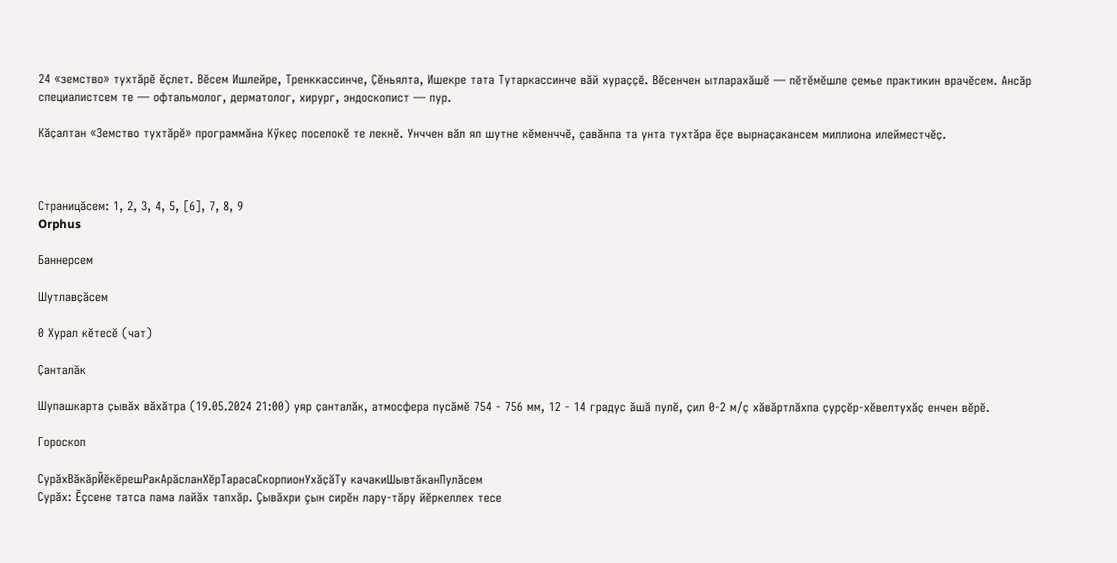24 «земство» тухтӑрӗ ӗҫлет. Вӗсем Ишлейре, Тренккассинче, Ҫӗньялта, Ишекре тата Тутаркассинче вӑй хураҫҫӗ. Вӗсенчен ытларахӑшӗ — пӗтӗмӗшле ҫемье практикин врачӗсем. Ансӑр специалистсем те — офтальмолог, дерматолог, хирург, эндоскопист — пур.

Кӑҫалтан «Земство тухтӑрӗ» программӑна Кӳкеҫ поселокӗ те лекнӗ. Унччен вӑл ял шутне кӗменччӗ, ҫавӑнпа та унта тухтӑра ӗҫе вырнаҫакансем миллиона илейместчӗҫ.



Страницӑсем: 1, 2, 3, 4, 5, [6], 7, 8, 9
Orphus

Баннерсем

Шутлавҫӑсем

0 Хурал кӗтесӗ (чат)

Ҫанталӑк

Шупашкарта ҫывӑх вӑхӑтра (19.05.2024 21:00) уяр ҫанталӑк, атмосфера пусӑмӗ 754 - 756 мм, 12 - 14 градус ӑшӑ пулӗ, ҫил 0-2 м/ҫ хӑвӑртлӑхпа ҫурҫӗр-хӗвелтухӑҫ енчен вӗрӗ.

Гороскоп

СурӑхВӑкӑрЙӗкӗрешРакАрӑсланХӗрТарасаСкорпионУхӑҫӑТу качакиШывтӑканПулӑсем
Сурӑх: Ĕçсене татса пама лайăх тапхăр. Çывăхри çын сирĕн лару-тăру йĕркеллех тесе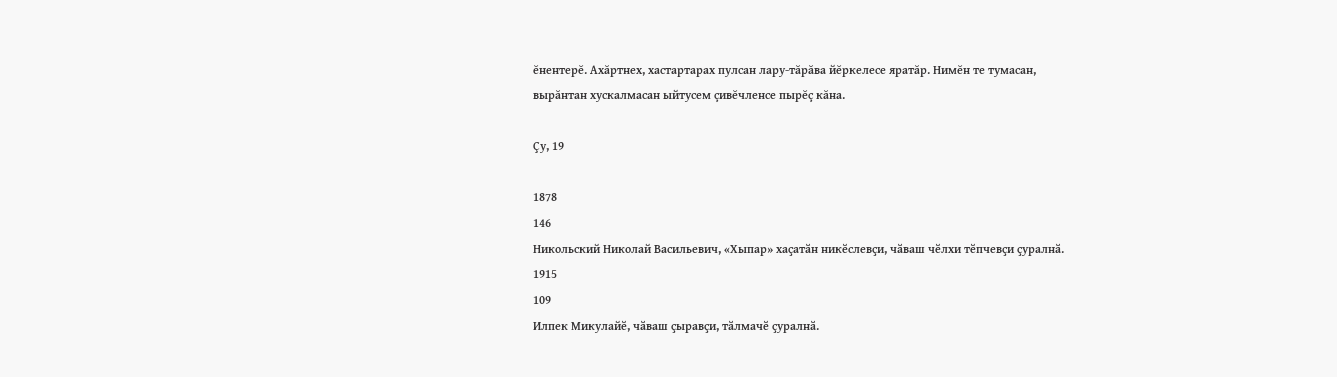ĕнентерĕ. Ахăртнех, хастартарах пулсан лару-тăрăва йĕркелесе яратăр. Нимĕн те тумасан, вырăнтан хускалмасан ыйтусем çивĕчленсе пырĕç кăна.

Ҫу, 19

1878
146
Никольский Николай Васильевич, «Хыпар» хаҫатӑн никӗслевҫи, чӑваш чӗлхи тӗпчевҫи ҫуралнӑ.
1915
109
Илпек Микулайӗ, чӑваш ҫыравҫи, тӑлмачӗ ҫуралнӑ.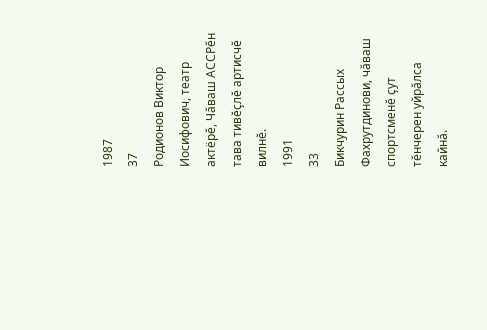1987
37
Родионов Виктор Иосифович, театр актёрӗ, Чӑваш АССРӗн тава тивӗҫлӗ артисчӗ вилнӗ.
1991
33
Бикчурин Рассых Фахрутдинови, чӑваш спортсменӗ ҫут тӗнчерен уйрӑлса кайнӑ.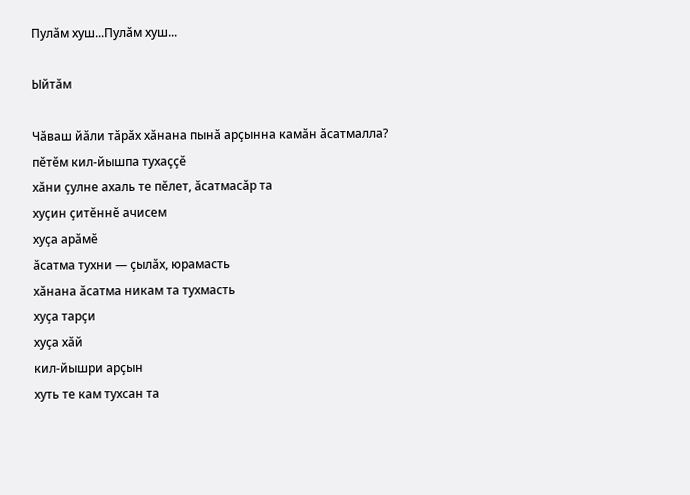Пулӑм хуш...Пулӑм хуш...

Ыйтӑм

Чӑваш йӑли тӑрӑх хӑнана пынӑ арҫынна камӑн ӑсатмалла?
пӗтӗм кил-йышпа тухаҫҫӗ
хӑни ҫулне ахаль те пӗлет, ӑсатмасӑр та
хуҫин ҫитӗннӗ ачисем
хуҫа арӑмӗ
ӑсатма тухни — ҫылӑх, юрамасть
хӑнана ӑсатма никам та тухмасть
хуҫа тарҫи
хуҫа хӑй
кил-йышри арҫын
хуть те кам тухсан та